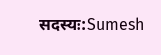सदस्यः:Sumesh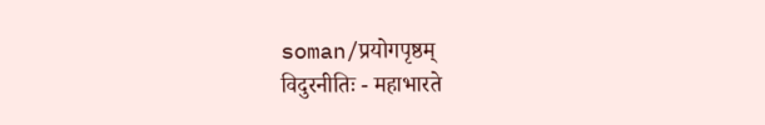soman/प्रयोगपृष्ठम्
विदुरनीतिः - महाभारते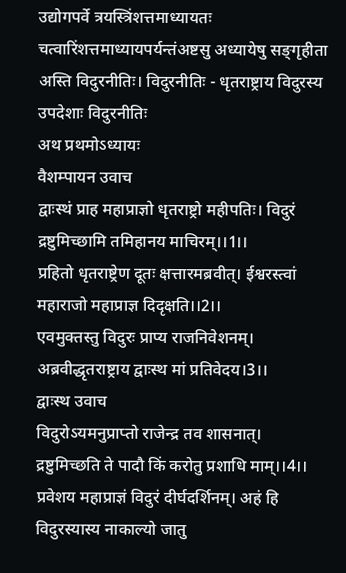उद्योगपर्वे त्रयस्त्रिंशत्तमाध्यायतः चत्वारिंशत्तमाध्यायपर्यन्तंअष्टसु अध्यायेषु सङ्गृहीता अस्ति विदुरनीतिः। विदुरनीतिः - धृतराष्ट्राय विदुरस्य उपदेशाः विदुरनीतिः
अथ प्रथमोऽध्यायः
वैशम्पायन उवाच
द्वाःस्थं प्राह महाप्राज्ञो धृतराष्ट्रो महीपतिः। विदुरं द्रष्टुमिच्छामि तमिहानय माचिरम्।।1।।
प्रहितो धृतराष्ट्रेण दूतः क्षत्तारमब्रवीत्। ईश्वरस्त्वां महाराजो महाप्राज्ञ दिदृक्षति।।2।।
एवमुक्तस्तु विदुरः प्राप्य राजनिवेशनम्। अब्रवीद्धृतराष्ट्राय द्वाःस्थ मां प्रतिवेदय।3।।
द्वाःस्थ उवाच
विदुरोऽयमनुप्राप्तो राजेन्द्र तव शासनात्। द्रष्टुमिच्छति ते पादौ किं करोतु प्रशाधि माम्।।4।।
प्रवेशय महाप्राज्ञं विदुरं दीर्घदर्शिनम्। अहं हि विदुरस्यास्य नाकाल्यो जातु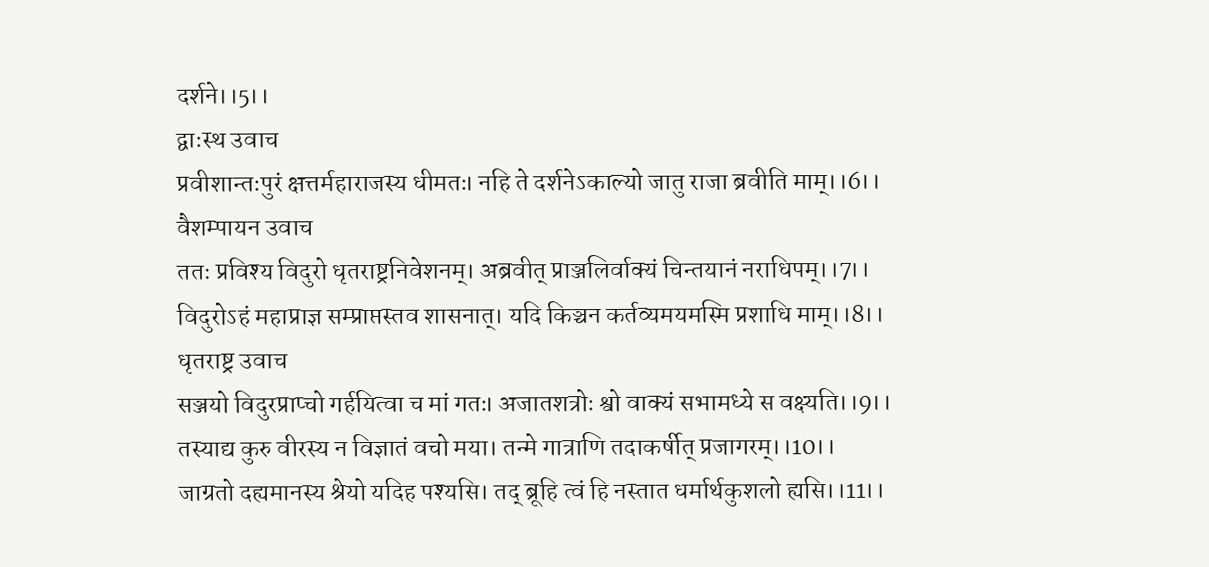दर्शने।।5।।
द्वाःस्थ उवाच
प्रवीशान्तःपुरं क्षत्तर्महाराजस्य धीमतः। नहि ते दर्शनेऽकाल्यो जातु राजा ब्रवीति माम्।।6।।
वैशम्पायन उवाच
ततः प्रविश्य विदुरो धृतराष्ट्रनिवेशनम्। अब्रवीत् प्राञ्जलिर्वाक्यं चिन्तयानं नराधिपम्।।7।।
विदुरोऽहं महाप्राज्ञ सम्प्राप्तस्तव शासनात्। यदि किञ्चन कर्तव्यमयमस्मि प्रशाधि माम्।।8।।
धृतराष्ट्र उवाच
सञ्जयो विदुरप्राप्चो गर्हयित्वा च मां गतः। अजातशत्रोः श्वो वाक्यं सभामध्ये स वक्ष्यति।।9।।
तस्याद्य कुरु वीरस्य न विज्ञातं वचो मया। तन्मे गात्राणि तदाकर्षीत् प्रजागरम्।।10।।
जाग्रतो दह्यमानस्य श्रेयो यदिह पश्यसि। तद् ब्रूहि त्वं हि नस्तात धर्मार्थकुशलो ह्यसि।।11।।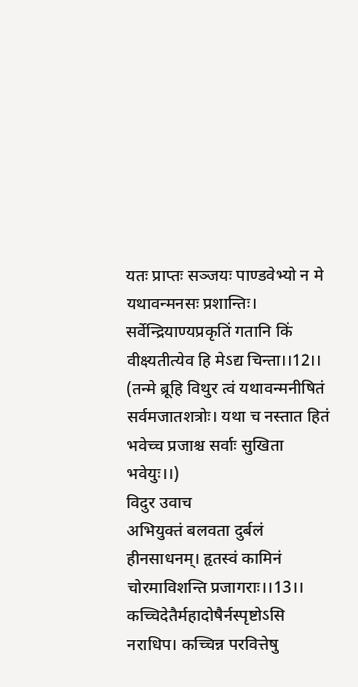यतः प्राप्तः सञ्जयः पाण्डवेभ्यो न मे यथावन्मनसः प्रशान्तिः। सर्वेन्द्रियाण्यप्रकृतिं गतानि किं वीक्ष्यतीत्येव हि मेऽद्य चिन्ता।।12।। (तन्मे ब्रूहि विथुर त्वं यथावन्मनीषितं सर्वमजातशत्रोः। यथा च नस्तात हितं भवेच्च प्रजाश्च सर्वाः सुखिता भवेयुः।।)
विदुर उवाच
अभियुक्तं बलवता दुर्बलं हीनसाधनम्। हृतस्वं कामिनं चोरमाविशन्ति प्रजागराः।।13।।
कच्चिदेतैर्महादोषैर्नस्पृष्टोऽसि नराधिप। कच्चिन्न परवित्तेषु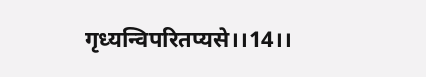गृध्यन्विपरितप्यसे।।14।।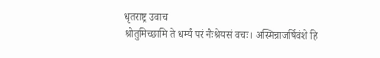धृतराष्ट्र उवाच
श्रोतुमिच्छामि ते धर्म्यं परं नैःश्रेयसं वचः। अस्मिन्राजर्षिवंशे हि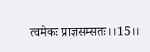त्वमेकः प्राज्ञसम्सतः।।15।।